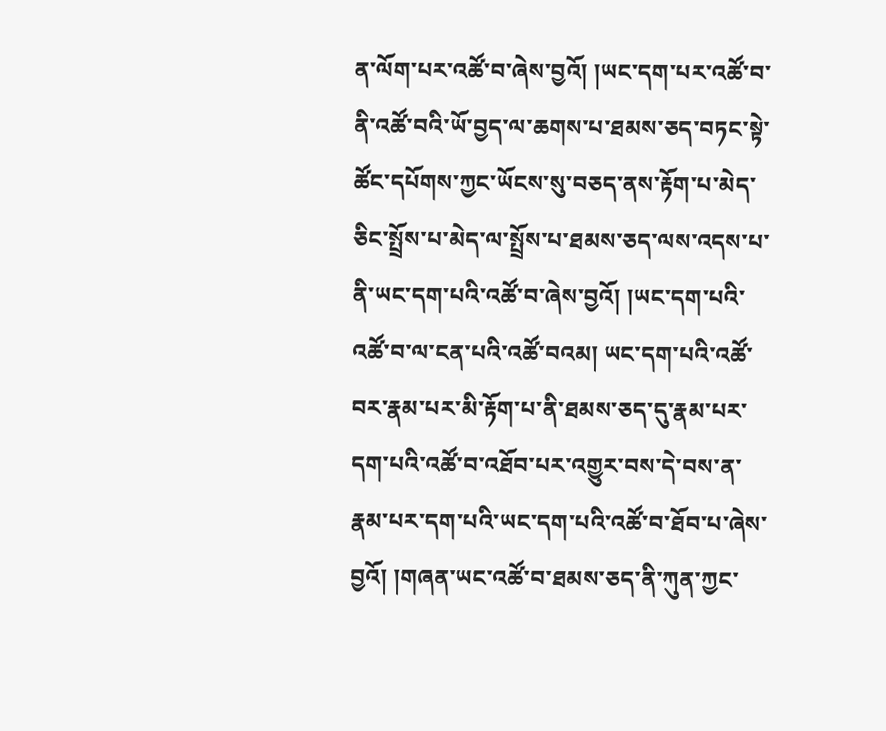ན་ལོག་པར་འཚོ་བ་ཞེས་བྱའོ། །ཡང་དག་པར་འཚོ་བ་ནི་འཚོ་བའི་ཡོ་བྱད་ལ་ཆགས་པ་ཐམས་ཅད་བཏང་སྟེ་ཚོང་དཔོགས་ཀྱང་ཡོངས་སུ་བཅད་ནས་རྟོག་པ་མེད་ཅིང་སྤྲོས་པ་མེད་ལ་སྤྲོས་པ་ཐམས་ཅད་ལས་འདས་པ་ནི་ཡང་དག་པའི་འཚོ་བ་ཞེས་བྱའོ། །ཡང་དག་པའི་འཚོ་བ་ལ་ངན་པའི་འཚོ་བའམ། ཡང་དག་པའི་འཚོ་བར་རྣམ་པར་མི་རྟོག་པ་ནི་ཐམས་ཅད་དུ་རྣམ་པར་དག་པའི་འཚོ་བ་འཐོབ་པར་འགྱུར་བས་དེ་བས་ན་རྣམ་པར་དག་པའི་ཡང་དག་པའི་འཚོ་བ་ཐོབ་པ་ཞེས་བྱའོ། །གཞན་ཡང་འཚོ་བ་ཐམས་ཅད་ནི་ཀུན་ཀྱང་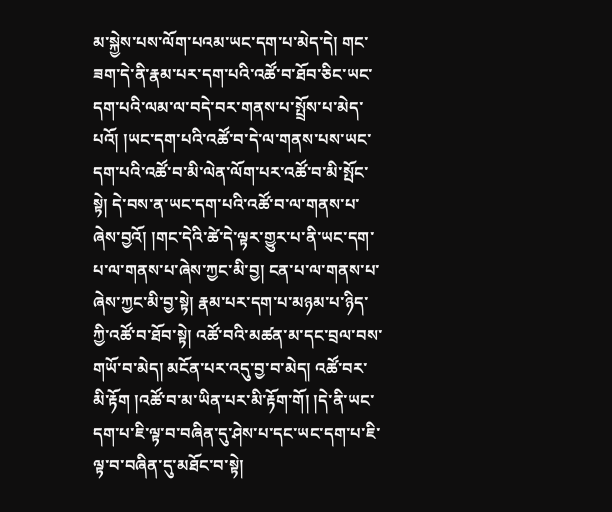མ་སྐྱེས་པས་ལོག་པའམ་ཡང་དག་པ་མེད་དེ། གང་ཟག་དེ་ནི་རྣམ་པར་དག་པའི་འཚོ་བ་ཐོབ་ཅིང་ཡང་དག་པའི་ལམ་ལ་བདེ་བར་གནས་པ་སྤྲོས་པ་མེད་པའོ། །ཡང་དག་པའི་འཚོ་བ་དེ་ལ་གནས་པས་ཡང་དག་པའི་འཚོ་བ་མི་ལེན་ལོག་པར་འཚོ་བ་མི་སྤོང་སྟེ། དེ་བས་ན་ཡང་དག་པའི་འཚོ་བ་ལ་གནས་པ་ཞེས་བྱའོ། །གང་དེའི་ཚེ་དེ་ལྟར་གྱུར་པ་ནི་ཡང་དག་པ་ལ་གནས་པ་ཞེས་ཀྱང་མི་བྱ། ངན་པ་ལ་གནས་པ་ཞེས་ཀྱང་མི་བྱ་སྟེ། རྣམ་པར་དག་པ་མཉམ་པ་ཉིད་ཀྱི་འཚོ་བ་ཐོབ་སྟེ། འཚོ་བའི་མཚན་མ་དང་བྲལ་བས་གཡོ་བ་མེད། མངོན་པར་འདུ་བྱ་བ་མེད། འཚོ་བར་མི་རྟོག །འཚོ་བ་མ་ཡིན་པར་མི་རྟོག་གོ། །དེ་ནི་ཡང་དག་པ་ཇི་ལྟ་བ་བཞིན་དུ་ཤེས་པ་དང་ཡང་དག་པ་ཇི་ལྟ་བ་བཞིན་དུ་མཐོང་བ་སྟེ།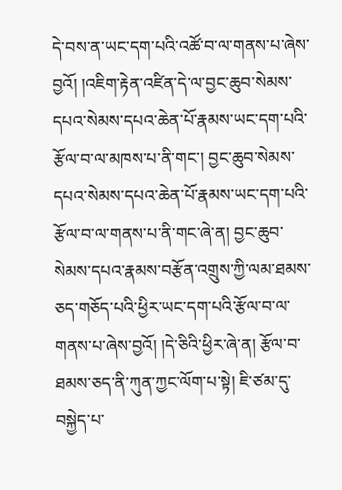དེ་བས་ན་ཡང་དག་པའི་འཚོ་བ་ལ་གནས་པ་ཞེས་བྱའོ། །འཇིག་རྟེན་འཛིན་དེ་ལ་བྱང་ཆུབ་སེམས་དཔའ་སེམས་དཔའ་ཆེན་པོ་རྣམས་ཡང་དག་པའི་རྩོལ་བ་ལ་མཁས་པ་ནི་གང་། བྱང་ཆུབ་སེམས་དཔའ་སེམས་དཔའ་ཆེན་པོ་རྣམས་ཡང་དག་པའི་རྩོལ་བ་ལ་གནས་པ་ནི་གང་ཞེ་ན། བྱང་ཆུབ་སེམས་དཔའ་རྣམས་བརྩོན་འགྲུས་ཀྱི་ལམ་ཐམས་ཅད་གཅོད་པའི་ཕྱིར་ཡང་དག་པའི་རྩོལ་བ་ལ་གནས་པ་ཞེས་བྱའོ། །དེ་ཅིའི་ཕྱིར་ཞེ་ན། རྩོལ་བ་ཐམས་ཅད་ནི་ཀུན་ཀྱང་ལོག་པ་སྟེ། ཇི་ཙམ་དུ་བསྐྱེད་པ་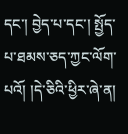དང་། བྱེད་པ་དང་། སྤྱོད་པ་ཐམས་ཅད་ཀྱང་ལོག་པའོ། །དེ་ཅིའི་ཕྱིར་ཞེ་ན།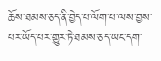ཆོས་ཐམས་ཅད་ནི་བྱེད་པ་ལོག་པ་ལས་བྱས་པར་ཡོད་པར་གྱུར་ཏེ་ཐམས་ཅད་ཡང་དག་